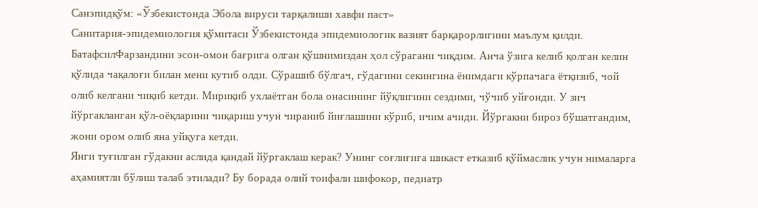Санэпидқўм: «Ўзбекистонда Эбола вируси тарқалиши хавфи паст»
Санитария-эпидемиология қўмитаси Ўзбекистонда эпидемиологик вазият барқарорлигини маълум қилди.
БатафсилФарзандини эсон-омон бағрига олган қўшнимиздан ҳол сўрагани чиқдим. Анча ўзига келиб қолган келин қўлида чақалоғи билан мени кутиб олди. Сўрашиб бўлгач, гўдагини секингина ёнимдаги кўрпачага ётқизиб, чой олиб келгани чиқиб кетди. Мириқиб ухлаётган бола онасининг йўқлигини сездими, чўчиб уйғонди. У зич йўргакланган қўл-оёқларини чиқариш учун чираниб йиғлашини кўриб, ичим ачиди. Йўргакни бироз бўшатгандим, жони ором олиб яна уйқуга кетди.
Янги туғилган гўдакни аслида қандай йўргаклаш керак? Унинг соғлиғига шикаст етказиб қўймаслик учун нималарга аҳамиятли бўлиш талаб этилади? Бу борада олий тоифали шифокор, педиатр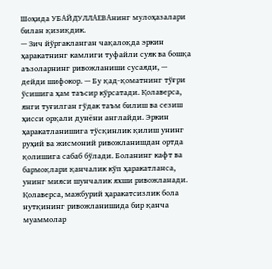Шоҳида УБАЙДУЛЛАЕВАнинг мулоҳазалари билан қизиқдик.
— Зич йўргакланган чақалоқда эркин ҳаракатнинг камлиги туфайли суяк ва бошқа аъзоларнинг ривожланиши сусаяди, — дейди шифокор. — Бу қад-қоматнинг тўғри ўсишига ҳам таъсир кўрсатади. Қолаверса, янги туғилган гўдак таъм билиш ва сезиш ҳисси орқали дунёни англайди. Эркин ҳаракатланишига тўсқинлик қилиш унинг руҳий ва жисмоний ривожланишдан ортда қолишига сабаб бўлади. Боланинг кафт ва бармоқлари қанчалик кўп ҳаракатланса, унинг мияси шунчалик яхши ривожланади.
Қолаверса, мажбурий ҳаракатсизлик бола нутқининг ривожланишида бир қанча муаммолар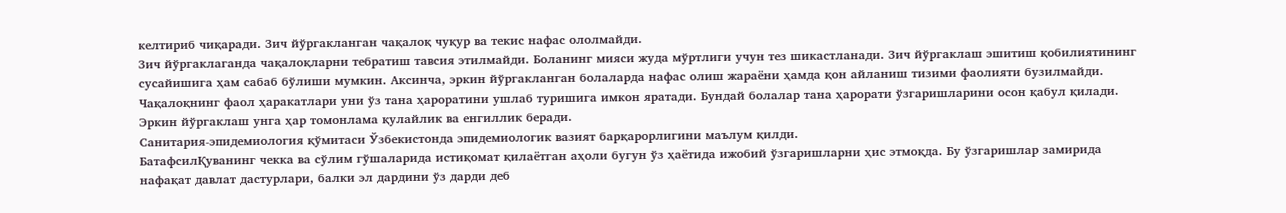келтириб чиқаради. Зич йўргакланган чақалоқ чуқур ва текис нафас ололмайди.
Зич йўргаклаганда чақалоқларни тебратиш тавсия этилмайди. Боланинг мияси жуда мўртлиги учун тез шикастланади. Зич йўргаклаш эшитиш қобилиятининг сусайишига ҳам сабаб бўлиши мумкин. Аксинча, эркин йўргакланган болаларда нафас олиш жараёни ҳамда қон айланиш тизими фаолияти бузилмайди. Чақалоқнинг фаол ҳаракатлари уни ўз тана ҳароратини ушлаб туришига имкон яратади. Бундай болалар тана ҳарорати ўзгаришларини осон қабул қилади. Эркин йўргаклаш унга ҳар томонлама қулайлик ва енгиллик беради.
Санитария-эпидемиология қўмитаси Ўзбекистонда эпидемиологик вазият барқарорлигини маълум қилди.
БатафсилҚуванинг чекка ва сўлим гўшаларида истиқомат қилаётган аҳоли бугун ўз ҳаётида ижобий ўзгаришларни ҳис этмоқда. Бу ўзгаришлар замирида нафақат давлат дастурлари, балки эл дардини ўз дарди деб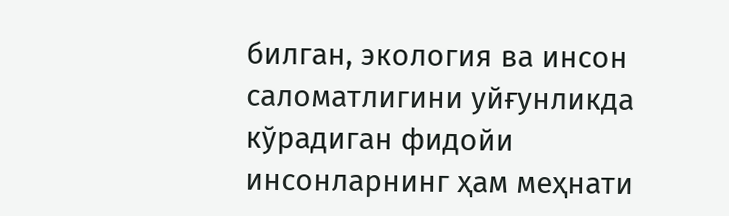билган, экология ва инсон саломатлигини уйғунликда кўрадиган фидойи инсонларнинг ҳам меҳнати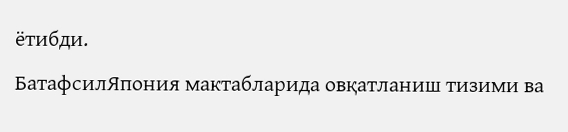ётибди.
БатафсилЯпония мактабларида овқатланиш тизими ва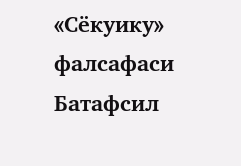«Сёкуику» фалсафаси
Батафсил